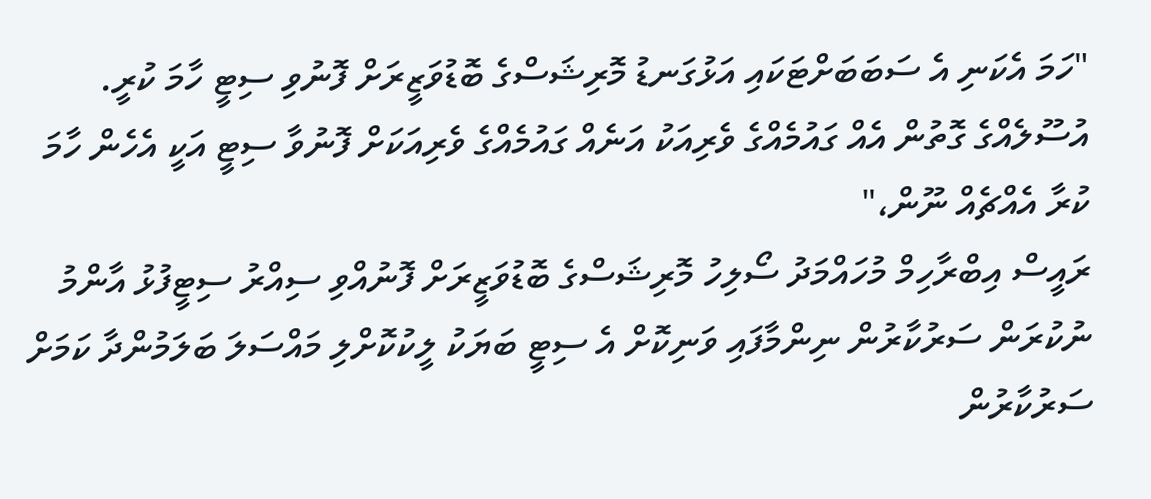"ހަމަ އެކަނި އެ ސަބަބަށްޓަކައި އަޅުގަނޑު މޮރިޝަސްގެ ބޮޑުވަޒީރަށް ފޮނުވި ސިޓީ ހާމަ ކުރީ. އުސޫލެއްގެ ގޮތުން އެއް ގައުމެއްގެ ވެރިއަކު އަނެއް ގައުމެއްގެ ވެރިއަކަށް ފޮނުވާ ސިޓީ އަކީ އެހެން ހާމަ ކުރާ އެއްޗެއް ނޫން،"
ރައީސް އިބްރާހިމް މުހައްމަދު ސޯލިހު މޮރިޝަސްގެ ބޮޑުވަޒީރަށް ފޮނުއްވި ސިއްރު ސިޓީފުޅު އާންމު ނުކުރަން ސަރުކާރުން ނިންމާފައި ވަނިކޮށް އެ ސިޓީ ބަޔަކު ލީކުކޮށްލި މައްސަލަ ބަލަމުންދާ ކަމަށް ސަރުކާރުން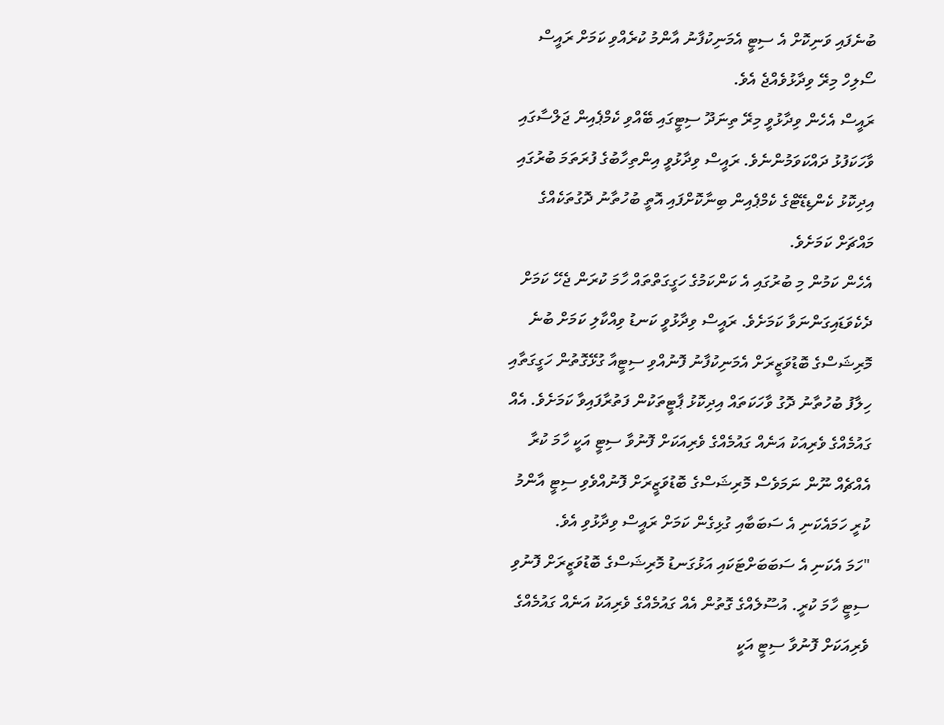ބުނެފައި ވަނިކޮށް އެ ސިޓީ އެމަނިކުފާނު އާންމު ކުރެއްވި ކަމަށް ރައީސް ސޯލިހް މިރޭ ވިދާޅުވެއްޖެ އެވެ.
ރައީސް އެހެން ވިދާޅުވީ މިރޭ ތިނަދޫ ސިޓީގައި ބޭއްވި ކެމްޕެއިން ޖަލްސާގައި ވާހަކަފުޅު ދައްކަވަމުންނެވެ. ރައީސް ވިދާޅުވީ އިންތިހާބުގެ ފުރަތަމަ ބުރުގައި އިދިކޮޅު ކެންޑިޑޭޓްގެ ކެމްޕެއިން ބިނާކޮށްފައި އޮތީ ބުހުތާނު ދޮގުތަކެއްގެ މައްޗަށް ކަމަށެވެ.
އެހެން ކަމުން މި ބުރުގައި އެ ކަންކަމުގެ ހަގީގަތްތައް ހާމަ ކުރަން ޖެހޭ ކަމަށް ދެކެވަޑައިގަންނަވާ ކަމަށެވެ. ރައީސް ވިދާޅުވީ ކަނޑު ވިއްކާލި ކަމަށް ބުނެ މޮރިޝަސްގެ ބޮޑުވަޒީރަށް އެމަނިކުފާނު ފޮނުއްވި ސިޓީއާ ގުޅޭގޮތުން ހަގީގަތާއި ހިލާފު ބުހުތާނު ދޮގު ވާހަކަތައް އިދިކޮޅު ޕާޓީތަކުން ފަތުރާފައިވާ ކަމަށެވެ. އެއް ގައުމެއްގެ ވެރިއަކު އަނެއް ގައުމެއްގެ ވެރިއަކަށް ފޮނުވާ ސިޓީ އަކީ ހާމަ ކުރާ އެއްޗެއް ނޫން ނަމަވެސް މޮރިޝަސްގެ ބޮޑުވަޒީރަށް ފޮނުއްވެވި ސިޓީ އާންމު ކުރީ ހަމައެކަނި އެ ސަބަބާއި ގުޅިގެން ކަމަށް ރައީސް ވިދާޅުވި އެވެ.
"ހަމަ އެކަނި އެ ސަބަބަށްޓަކައި އަޅުގަނޑު މޮރިޝަސްގެ ބޮޑުވަޒީރަށް ފޮނުވި ސިޓީ ހާމަ ކުރީ. އުސޫލެއްގެ ގޮތުން އެއް ގައުމެއްގެ ވެރިއަކު އަނެއް ގައުމެއްގެ ވެރިއަކަށް ފޮނުވާ ސިޓީ އަކީ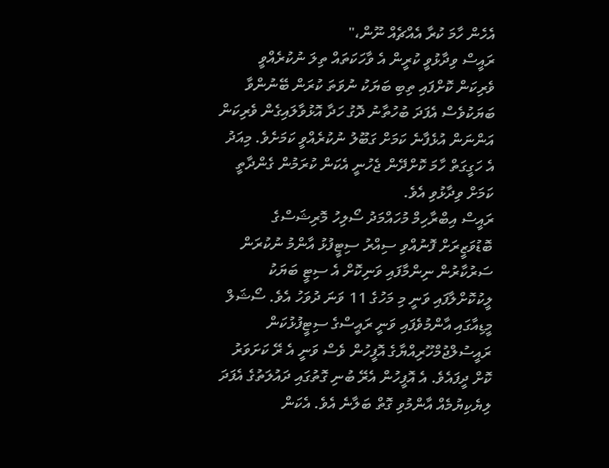އެހެން ހާމަ ކުރާ އެއްޗެއް ނޫން،"
ރައީސް ވިދާޅުވީ ކުރީން އެ ވާހަކަތައް ތިލަ ނުކުރެއްވީ ވެރިކަން ކޮށްފައި ތިބި ބަޔަކު ނުވަތަ ކުރަން ބޭނުންވާ ބަޔަކުވެސް އެފަދަ ބުހުތާނު ދޮގު ހަދާ އޮޅުވާލައިގެން ވެރިކަން އަންނަން އުޅެފާނެ ކަމަށް ގަބޫލު ނުކުރެއްވީ ކަމަށެވެ. މިއަދު އެ ހަގީގަތް ހާމަ ކޮށްދޭން ޖެހުނީ އެކަން ކުރަމުން ގެންދާތީ ކަމަށް ވިދާޅުވި އެވެ.
ރައީސް އިބްރާހިމް މުހައްމަދު ސޯލިހު މޮރިޝަސްގެ ބޮޑުވަޒީރަށް ފޮނުއްވި ސިއްރު ސިޓީފުޅު އާންމު ނުކުރަން ސަރުކާރުން ނިންމާފައި ވަނިކޮށް އެ ސިޓީ ބަޔަކު ލީކުކޮށްލާފައި ވަނީ މި މަހުގެ 11 ވަނަ ދުވަހު އެވެ. ސޯޝަލް މީޑިއާގައި އާންމުވެފައި ވަނީ ރައީސްގެ ސިޓީފުޅުކަން ރައީސުލްޖުމްހޫރިއްޔާގެ އޮފީހުން ވެސް ވަނީ އެ ރޭ ކަށަވަރު ކޮށް ދީފައެވެ. އެ އޮފީހުން އެރޭ ބުނި ގޮތުގައި ދައުލަތުގެ އެފަދަ ލިޔެކިޔުމެއް އާންމުވި ގޮތް ބަލާނެ އެވެ. އެކަން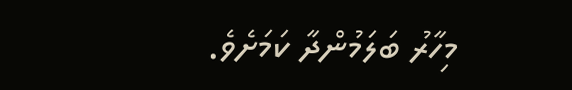މިހާރު ބަލަމުންދާ ކަމަށެވެ.